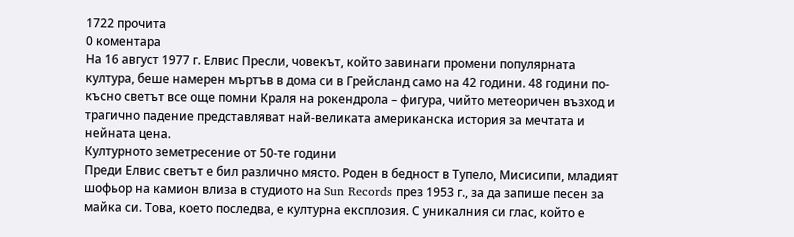1722 прочита
0 коментара
На 16 август 1977 г. Елвис Пресли, човекът, който завинаги промени популярната култура, беше намерен мъртъв в дома си в Грейсланд само на 42 години. 48 години по-късно светът все още помни Краля на рокендрола – фигура, чийто метеоричен възход и трагично падение представляват най-великата американска история за мечтата и нейната цена.
Културното земетресение от 50-те години
Преди Елвис светът е бил различно място. Роден в бедност в Тупело, Мисисипи, младият шофьор на камион влиза в студиото на Sun Records през 1953 г., за да запише песен за майка си. Това, което последва, е културна експлозия. С уникалния си глас, който е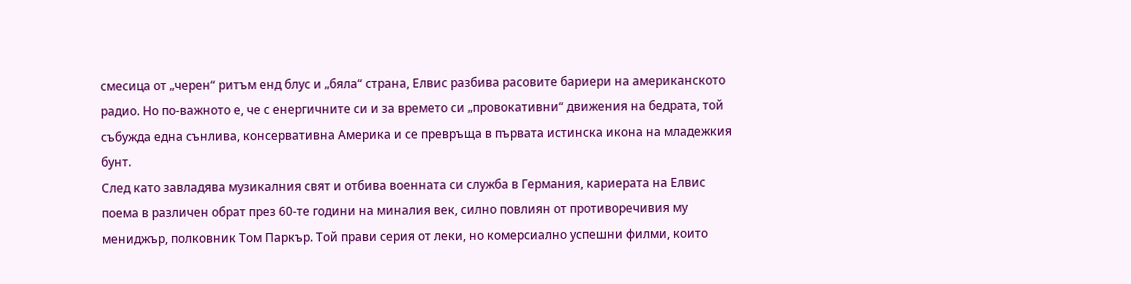смесица от „черен“ ритъм енд блус и „бяла“ страна, Елвис разбива расовите бариери на американското радио. Но по-важното е, че с енергичните си и за времето си „провокативни“ движения на бедрата, той събужда една сънлива, консервативна Америка и се превръща в първата истинска икона на младежкия бунт.
След като завладява музикалния свят и отбива военната си служба в Германия, кариерата на Елвис поема в различен обрат през 60-те години на миналия век, силно повлиян от противоречивия му мениджър, полковник Том Паркър. Той прави серия от леки, но комерсиално успешни филми, които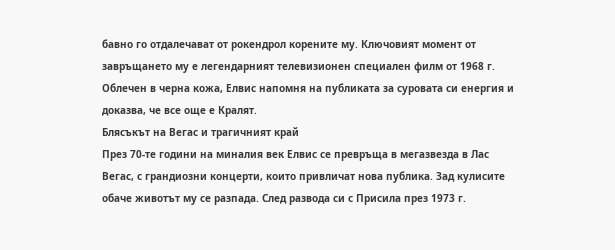бавно го отдалечават от рокендрол корените му. Ключовият момент от завръщането му е легендарният телевизионен специален филм от 1968 г. Облечен в черна кожа, Елвис напомня на публиката за суровата си енергия и доказва, че все още е Кралят.
Блясъкът на Вегас и трагичният край
През 70-те години на миналия век Елвис се превръща в мегазвезда в Лас Вегас, с грандиозни концерти, които привличат нова публика. Зад кулисите обаче животът му се разпада. След развода си с Присила през 1973 г.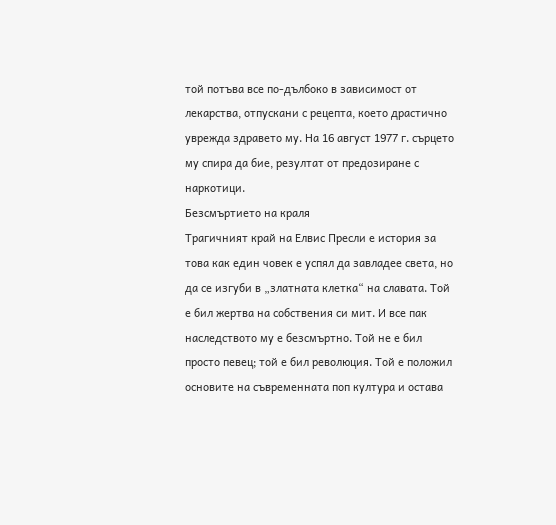той потъва все по-дълбоко в зависимост от лекарства, отпускани с рецепта, което драстично уврежда здравето му. На 16 август 1977 г. сърцето му спира да бие, резултат от предозиране с наркотици.
Безсмъртието на краля
Трагичният край на Елвис Пресли е история за това как един човек е успял да завладее света, но да се изгуби в „златната клетка“ на славата. Той е бил жертва на собствения си мит. И все пак наследството му е безсмъртно. Той не е бил просто певец; той е бил революция. Той е положил основите на съвременната поп култура и остава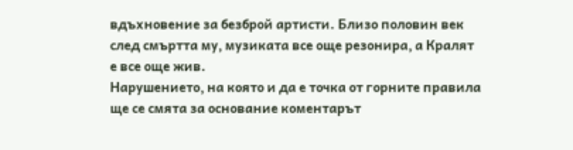вдъхновение за безброй артисти. Близо половин век след смъртта му, музиката все още резонира, а Кралят е все още жив.
Нарушението, на която и да е точка от горните правила ще се смята за основание коментарът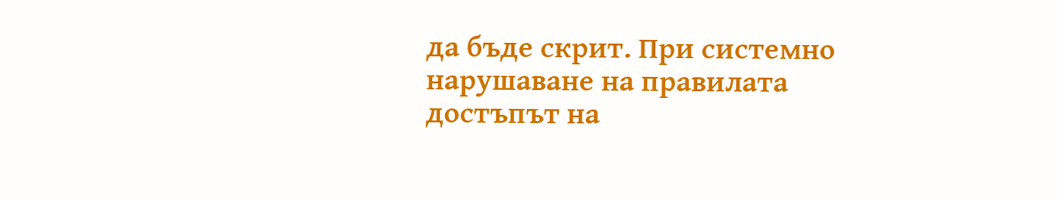да бъде скрит. При системно нарушаване на правилата достъпът на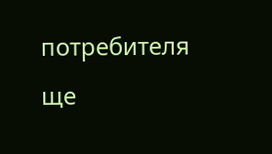потребителя ще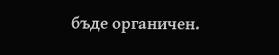бъде органичен.